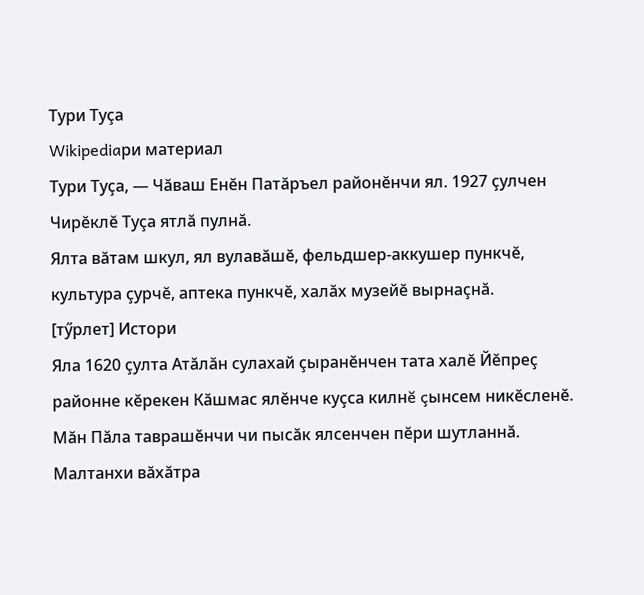Тури Туçа
Wikipediaри материал
Тури Туçа, — Чăваш Енĕн Патăръел районĕнчи ял. 1927 çулчен Чирĕклĕ Туçа ятлă пулнă.
Ялта вăтам шкул, ял вулавăшĕ, фельдшер-аккушер пункчĕ, культура çурчĕ, аптека пункчĕ, халăх музейĕ вырнаçнă.
[тӳрлет] Истори
Яла 1620 çулта Атăлăн сулахай çыранĕнчен тата халĕ Йĕпреç районне кĕрекен Кăшмас ялĕнче куçса килнĕ çынсем никĕсленĕ. Мăн Пăла таврашĕнчи чи пысăк ялсенчен пĕри шутланнă.
Малтанхи вăхăтра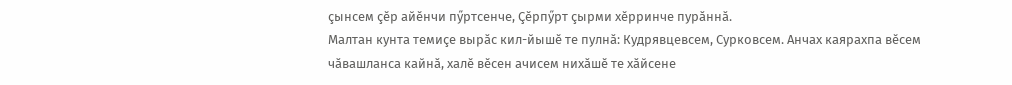çынсем çĕр айĕнчи пӳртсенче, Çĕрпӳрт çырми хĕрринче пурăннă.
Малтан кунта темиçе вырăс кил-йышĕ те пулнă: Кудрявцевсем, Сурковсем. Анчах каярахпа вĕсем чăвашланса кайнă, халĕ вĕсен ачисем нихăшĕ те хăйсене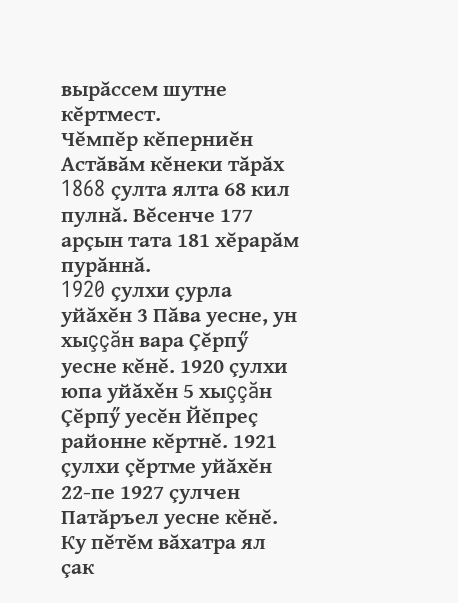вырăссем шутне кĕртмест.
Чĕмпĕр кĕперниĕн Астăвăм кĕнеки тăрăх 1868 çулта ялта 68 кил пулнă. Вĕсенче 177 арçын тата 181 хĕрарăм пурăннă.
1920 çулхи çурла уйăхĕн 3 Пăва уесне, ун хыççăн вара Çĕрпӳ уесне кĕнĕ. 1920 çулхи юпа уйăхěн 5 хыççăн Çĕрпӳ уесĕн Йĕпреç районне кĕртнĕ. 1921 çулхи çĕртме уйăхĕн 22-пе 1927 çулчен Патăръел уесне кĕнĕ. Ку пĕтĕм вăхатра ял çак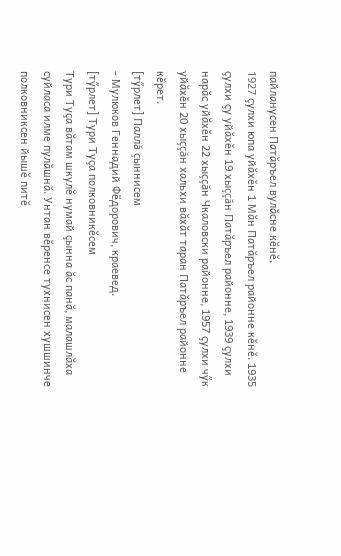пайланусен Патăръел вулăсне кĕнĕ.
1927 çулхи юпа уйăхěн 1 Мăн Патăръел районне кěнě. 1935 çулхи çу уйăхěн 19 хыççăн Патăръел районне, 1939 çулхи нарăс уйăхěн 22 хыççăн Чкаловски районне, 1957 çулхи чӳк уйăхěн 20 хыççăн хальхи вăхăт таран Патăръел районне кĕрет.
[тӳрлет] Паллă çыннисем
- Мулюков Геннадий Фёдорович, краевед.
[тӳрлет] Тури Туçа полковникĕсем
Тури Туçа вăтам шкулĕ нумай çынна ăс панă, малашлăха суйласа илме пулăшнă. Унтан вĕренсе тухнисен хушшинче полковниксен йышĕ питĕ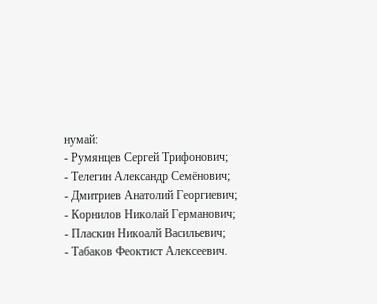нумай:
- Румянцев Сергей Трифонович;
- Телегин Александр Семёнович;
- Дмитриев Анатолий Георгиевич;
- Корнилов Николай Германович;
- Пласкин Никоалй Васильевич;
- Табаков Феоктист Алексеевич.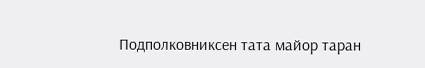Подполковниксен тата майор таран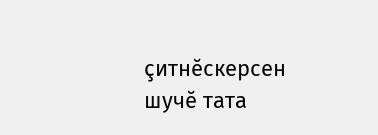çитнĕскерсен шучĕ тата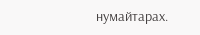нумайтарах.